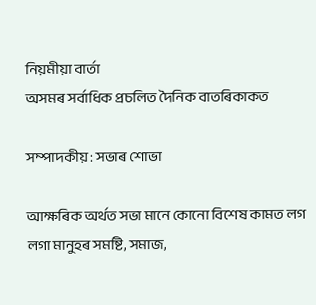নিয়মীয়া বাৰ্তা
অসমৰ সৰ্বাধিক প্ৰচলিত দৈনিক বাতৰিকাকত

সম্পাদকীয় : সভাৰ শোভা

আক্ষৰিক অর্থত সভা মানে কোনো বিশেষ কামত লগ লগা মানুহৰ সমষ্টি, সমাজ,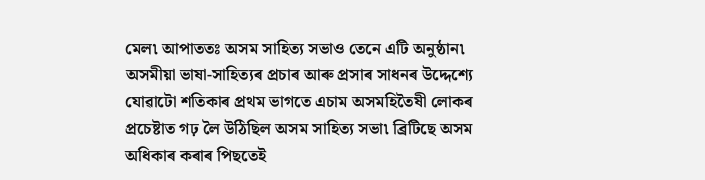মেল৷ আপাততঃ অসম সাহিত্য সভাও তেনে এটি অনুষ্ঠান৷ অসমীয়া ভাষা-সাহিত্যৰ প্রচাৰ আৰু প্রসাৰ সাধনৰ উদ্দেশ্যে যোৱাটো শতিকাৰ প্রথম ভাগতে এচাম অসমহিতৈষী লোকৰ প্রচেষ্টাত গঢ় লৈ উঠিছিল অসম সাহিত্য সভা৷ ব্রিটিছে অসম অধিকাৰ কৰাৰ পিছতেই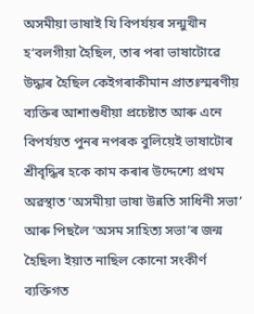অসমীয়া ভাষাই যি বিপর্যয়ৰ সন্মুখীন হ’বলগীয়া হৈছিল, তাৰ পৰা ভাষাটোৱে উদ্ধাৰ হৈছিল কেইগৰাকীমান প্রাতঃস্মৰণীয় ব্যক্তিৰ আশাশুধীয়া প্রচেষ্টাত আৰু এনে বিপর্যয়ত পুনৰ নপৰক বুলিয়েই ভাষাটোৰ শ্রীবৃদ্ধিৰ হকে কাম কৰাৰ উদ্দেশ্যে প্রথম অৱস্থাত ‘অসমীয়া ভাষা উন্নতি সাধিনী সভা’ আৰু পিছলৈ ‘অসম সাহিত্য সভা’ৰ জন্ম হৈছিল৷ ইয়াত নাছিল কোনো সংকীর্ণ ব্যক্তিগত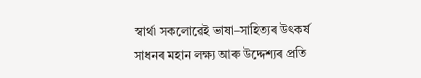স্বার্থ৷ সকলোৱেই ভাষা–সাহিত্যৰ উৎকর্ষ সাধনৰ মহান লক্ষ্য আৰু উদ্দেশ্যৰ প্রতি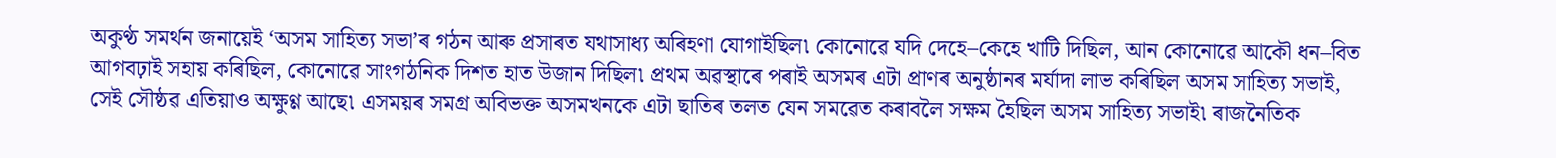অকুণ্ঠ সমর্থন জনায়েই ‘অসম সাহিত্য সভা’ৰ গঠন আৰু প্রসাৰত যথাসাধ্য অৰিহণা যোগাইছিল৷ কোনোৱে যদি দেহে–কেহে খাটি দিছিল, আন কোনোৱে আকৌ ধন–বিত আগবঢ়াই সহায় কৰিছিল, কোনোৱে সাংগঠনিক দিশত হাত উজান দিছিল৷ প্রথম অৱস্থাৰে পৰাই অসমৰ এটা প্রাণৰ অনুষ্ঠানৰ মর্যাদা লাভ কৰিছিল অসম সাহিত্য সভাই, সেই সৌষ্ঠৱ এতিয়াও অক্ষুণ্ণ আছে৷ এসময়ৰ সমগ্র অবিভক্ত অসমখনকে এটা ছাতিৰ তলত যেন সমৱেত কৰাবলৈ সক্ষম হৈছিল অসম সাহিত্য সভাই৷ ৰাজনৈতিক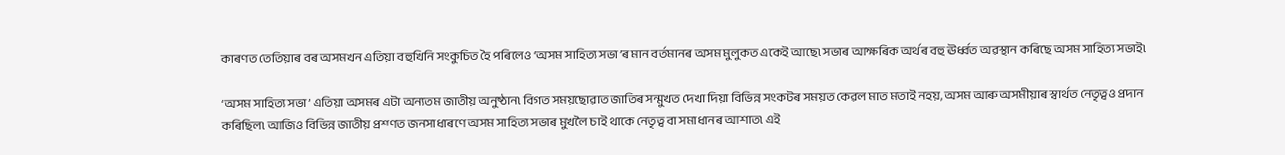কাৰণত তেতিয়াৰ বৰ অসমখন এতিয়া বহুখিনি সংকুচিত হৈ পৰিলেও ‘অসম সাহিত্য সভা’ৰ মান বর্তমানৰ অসম মুলুকত একেই আছে৷ সভাৰ আক্ষৰিক অর্থৰ বহু ঊর্ধ্বত অৱস্থান কৰিছে অসম সাহিত্য সভাই৷

‘অসম সাহিত্য সভা’ এতিয়া অসমৰ এটা অন্যতম জাতীয় অনুষ্ঠান৷ বিগত সময়ছোৱাত জাতিৰ সন্মুখত দেখা দিয়া বিভিন্ন সংকটৰ সময়ত কেৱল মাত মতাই নহয়, অসম আৰু অসমীয়াৰ স্বার্থত নেতৃত্বও প্রদান কৰিছিল৷ আজিও বিভিন্ন জাতীয় প্রশ্ণত জনসাধাৰণে অসম সাহিত্য সভাৰ মুখলৈ চাই থাকে নেতৃত্ব বা সমাধানৰ আশাত৷ এই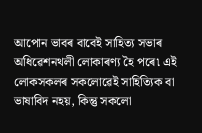আপোন ভাবৰ বাবেই সাহিত্য সভাৰ অধিৱেশনথলী লোকাৰণ্য হৈ পৰে৷ এই লোকসকলৰ সকলোৱেই সাহিত্যিক বা ভাষাবিদ নহয়, কিন্তু সকলো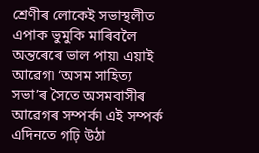শ্রেণীৰ লোকেই সভাস্থলীত এপাক ভুমুকি মাৰিবলৈ অন্তৰেৰে ভাল পায়৷ এয়াই আৱেগ৷ ‘অসম সাহিত্য সভা’ৰ সৈতে অসমবাসীৰ আৱেগৰ সম্পর্ক৷ এই সম্পর্ক এদিনতে গঢ়ি উঠা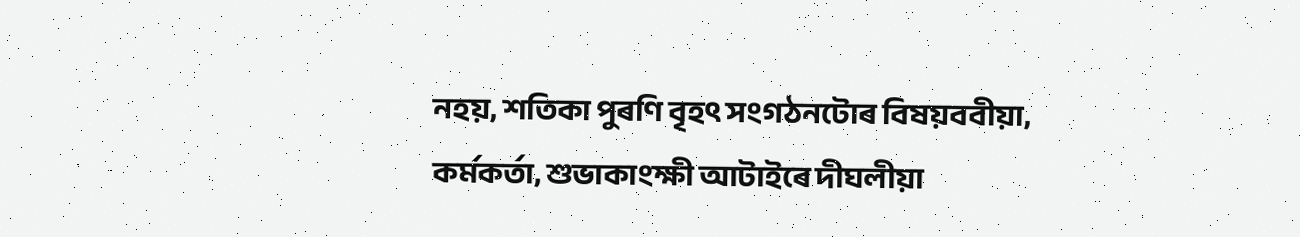নহয়, শতিকা পুৰণি বৃহৎ সংগঠনটোৰ বিষয়ববীয়া, কর্মকর্তা, শুভাকাংক্ষী আটাইৰে দীঘলীয়া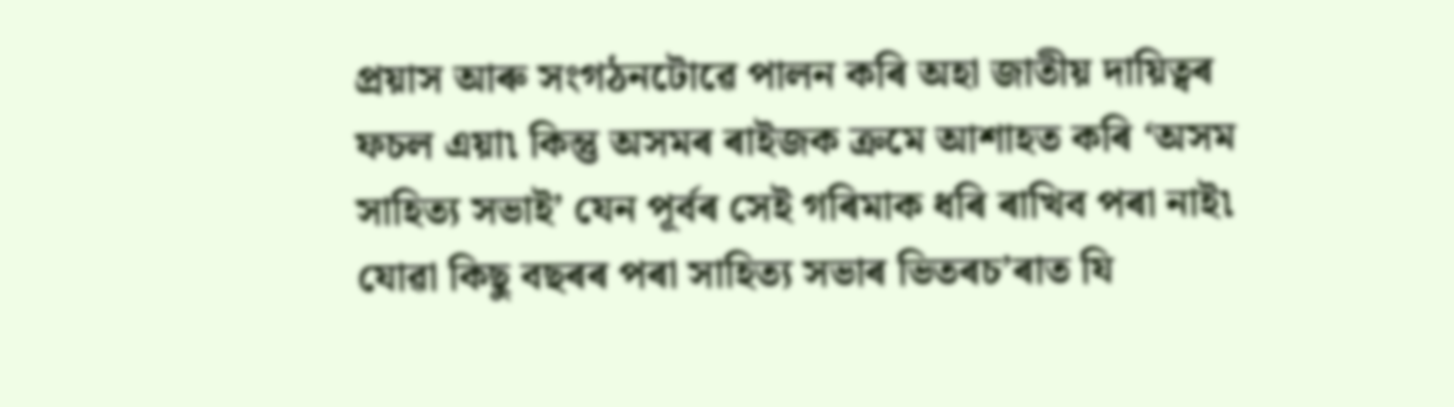প্রয়াস আৰু সংগঠনটোৱে পালন কৰি অহা জাতীয় দায়িত্বৰ ফচল এয়া৷ কিন্তু অসমৰ ৰাইজক ক্রমে আশাহত কৰি ‘অসম সাহিত্য সভাই’ যেন পূর্বৰ সেই গৰিমাক ধৰি ৰাখিব পৰা নাই৷ যোৱা কিছু বছৰৰ পৰা সাহিত্য সভাৰ ভিতৰচ’ৰাত যি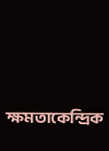ক্ষমতাকেন্দ্রিক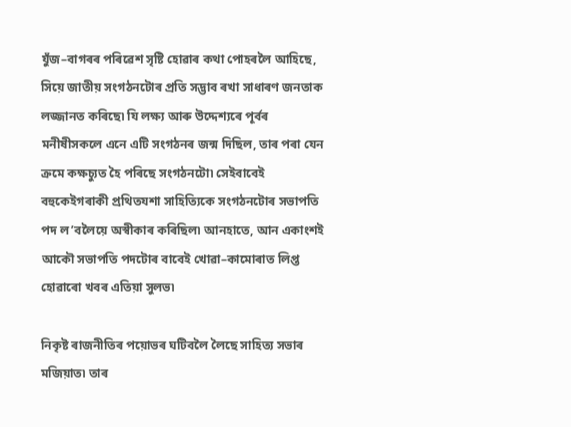যুঁজ–বাগৰৰ পৰিৱেশ সৃষ্টি হোৱাৰ কথা পোহৰলৈ আহিছে, সিয়ে জাতীয় সংগঠনটোৰ প্রতি সদ্ভাব ৰখা সাধাৰণ জনতাক লজ্জানত কৰিছে৷ যি লক্ষ্য আৰু উদ্দেশ্যৰে পূর্বৰ মনীষীসকলে এনে এটি সংগঠনৰ জন্ম দিছিল, তাৰ পৰা যেন ক্রমে কক্ষচ্যুত হৈ পৰিছে সংগঠনটো৷ সেইবাবেই বহুকেইগৰাকী প্রথিতযশা সাহিত্যিকে সংগঠনটোৰ সভাপতি পদ ল’বলৈয়ে অস্বীকাৰ কৰিছিল৷ আনহাতে, আন একাংশই আকৌ সভাপতি পদটোৰ বাবেই খোৱা–কামোৰাত লিপ্ত হোৱাৰো খবৰ এতিয়া সুলভ৷

নিকৃষ্ট ৰাজনীতিৰ পয়োভৰ ঘটিবলৈ লৈছে সাহিত্য সভাৰ মজিয়াত৷ তাৰ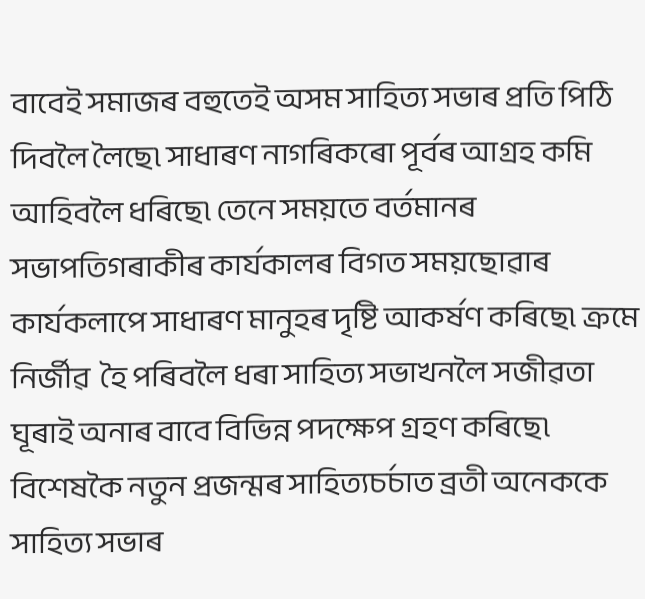বাবেই সমাজৰ বহুতেই অসম সাহিত্য সভাৰ প্রতি পিঠি দিবলৈ লৈছে৷ সাধাৰণ নাগৰিকৰো পূর্বৰ আগ্রহ কমি আহিবলৈ ধৰিছে৷ তেনে সময়তে বর্তমানৰ সভাপতিগৰাকীৰ কার্যকালৰ বিগত সময়ছোৱাৰ কার্যকলাপে সাধাৰণ মানুহৰ দৃষ্টি আকর্ষণ কৰিছে৷ ক্রমে নিৰ্জীৱ  হৈ পৰিবলৈ ধৰা সাহিত্য সভাখনলৈ সজীৱতা ঘূৰাই অনাৰ বাবে বিভিন্ন পদক্ষেপ গ্রহণ কৰিছে৷ বিশেষকৈ নতুন প্রজন্মৰ সাহিত্যচর্চাত ব্রতী অনেককে সাহিত্য সভাৰ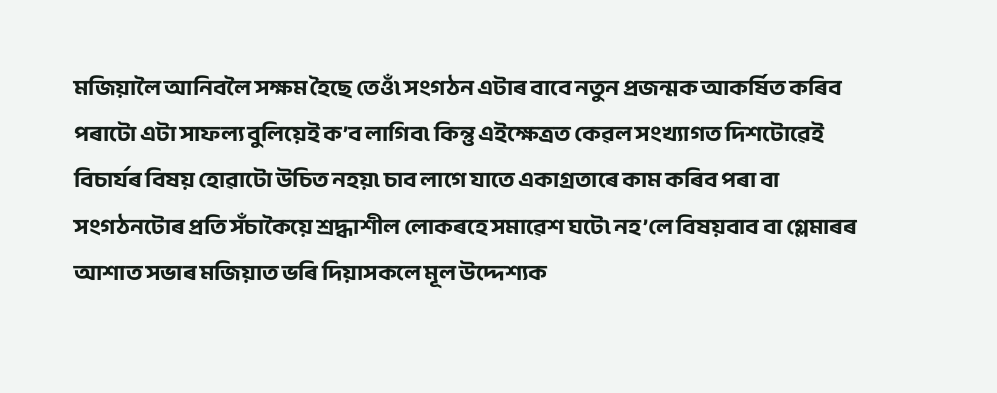মজিয়ালৈ আনিবলৈ সক্ষম হৈছে তেওঁ৷ সংগঠন এটাৰ বাবে নতুন প্রজন্মক আকর্ষিত কৰিব পৰাটো এটা সাফল্য বুলিয়েই ক’ব লাগিব৷ কিন্তু এইক্ষেত্রত কেৱল সংখ্যাগত দিশটোৱেই বিচার্যৰ বিষয় হোৱাটো উচিত নহয়৷ চাব লাগে যাতে একাগ্রতাৰে কাম কৰিব পৰা বা সংগঠনটোৰ প্রতি সঁচাকৈয়ে শ্রদ্ধাশীল লোকৰহে সমাৱেশ ঘটে৷ নহ’লে বিষয়বাব বা গ্লেমাৰৰ আশাত সভাৰ মজিয়াত ভৰি দিয়াসকলে মূল উদ্দেশ্যক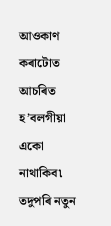আওকাণ কৰাটোত আচৰিত হ’বলগীয়া একো নাথাকিব৷ তদুপৰি নতুন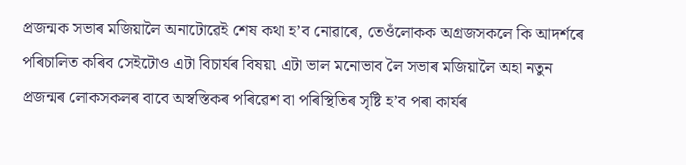প্রজন্মক সভাৰ মজিয়ালৈ অনাটোৱেই শেষ কথা হ’ব নোৱাৰে, তেওঁলোকক অগ্রজসকলে কি আদর্শৰে পৰিচালিত কৰিব সেইটোও এটা বিচার্যৰ বিষয়৷ এটা ভাল মনোভাব লৈ সভাৰ মজিয়ালৈ অহা নতুন প্রজন্মৰ লোকসকলৰ বাবে অস্বস্তিকৰ পৰিৱেশ বা পৰিস্থিতিৰ সৃষ্টি হ’ব পৰা কার্যৰ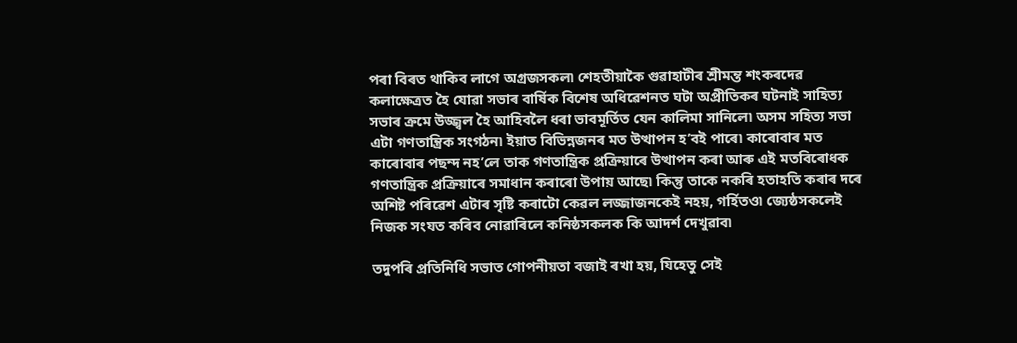পৰা বিৰত থাকিব লাগে অগ্রজসকল৷ শেহতীয়াকৈ গুৱাহাটীৰ শ্রীমন্ত শংকৰদেৱ কলাক্ষেত্রত হৈ যোৱা সভাৰ বার্ষিক বিশেষ অধিৱেশনত ঘটা অপ্রীতিকৰ ঘটনাই সাহিত্য সভাৰ ক্রমে উজ্জ্বল হৈ আহিবলৈ ধৰা ভাবমূর্তিত যেন কালিমা সানিলে৷ অসম সহিত্য সভা এটা গণতান্ত্রিক সংগঠন৷ ইয়াত বিভিন্নজনৰ মত উত্থাপন হ’বই পাৰে৷ কাৰোবাৰ মত কাৰোবাৰ পছন্দ নহ’লে তাক গণতান্ত্রিক প্রক্রিয়াৰে উত্থাপন কৰা আৰু এই মতবিৰোধক গণতান্ত্রিক প্রক্রিয়াৰে সমাধান কৰাৰো উপায় আছে৷ কিন্তু তাকে নকৰি হতাহতি কৰাৰ দৰে অশিষ্ট পৰিৱেশ এটাৰ সৃষ্টি কৰাটো কেৱল লজ্জাজনকেই নহয়, গর্হিতও৷ জ্যেষ্ঠসকলেই নিজক সংযত কৰিব নোৱাৰিলে কনিষ্ঠসকলক কি আদর্শ দেখুৱাব৷

তদুপৰি প্রতিনিধি সভাত গোপনীয়তা বজাই ৰখা হয়, যিহেতু সেই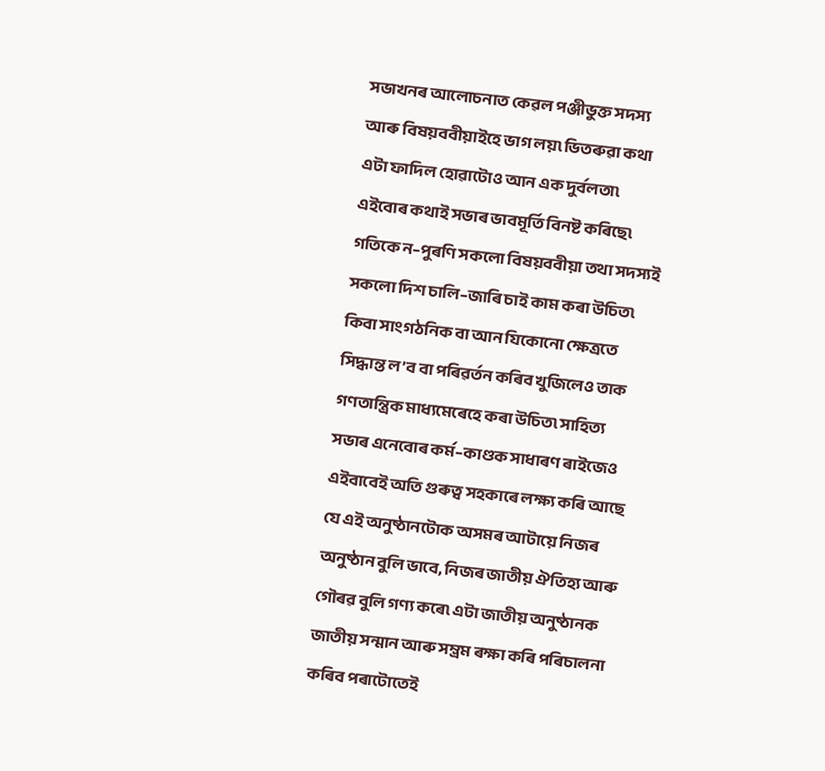সভাখনৰ আলোচনাত কেৱল পঞ্জীভুক্ত সদস্য আৰু বিষয়ববীয়াইহে ভাগ লয়৷ ভিতৰুৱা কথা এটা ফাদিল হোৱাটোও আন এক দুর্বলতা৷ এইবোৰ কথাই সভাৰ ভাবমূর্তি বিনষ্ট কৰিছে৷ গতিকে ন–পুৰণি সকলো বিষয়ববীয়া তথা সদস্যই সকলো দিশ চালি–জাৰি চাই কাম কৰা উচিত৷ কিবা সাংগঠনিক বা আন যিকোনো ক্ষেত্রতে সিদ্ধান্ত ল’ব বা পৰিৱর্তন কৰিব খুজিলেও তাক গণতান্ত্রিক মাধ্যমেৰেহে কৰা উচিত৷ সাহিত্য সভাৰ এনেবোৰ কর্ম–কাণ্ডক সাধাৰণ ৰাইজেও এইবাবেই অতি গুৰুত্ব সহকাৰে লক্ষ্য কৰি আছে যে এই অনুষ্ঠানটোক অসমৰ আটায়ে নিজৰ অনুষ্ঠান বুলি ভাবে, নিজৰ জাতীয় ঐতিহ্য আৰু গৌৰৱ বুলি গণ্য কৰে৷ এটা জাতীয় অনুষ্ঠানক জাতীয় সন্মান আৰু সম্ভ্রম ৰক্ষা কৰি পৰিচালনা কৰিব পৰাটোতেই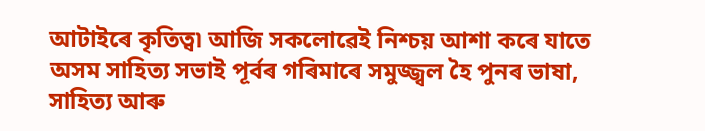আটাইৰে কৃতিত্ব৷ আজি সকলোৱেই নিশ্চয় আশা কৰে যাতে অসম সাহিত্য সভাই পূর্বৰ গৰিমাৰে সমুজ্জ্বল হৈ পুনৰ ভাষা, সাহিত্য আৰু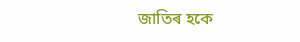জাতিৰ হকে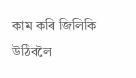কাম কৰি জিলিকি উঠিবলৈ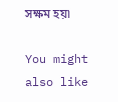সক্ষম হয়৷

You might also like